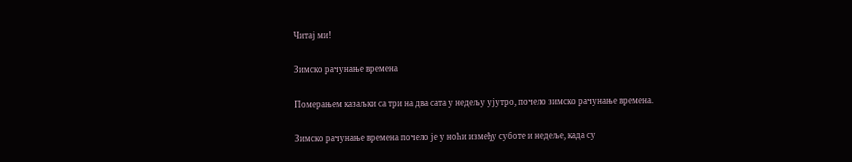Читај ми!

Зимско рачунање времена

Померањем казаљки са три на два сата у недељу ујутро, почело зимско рачунање времена.

Зимско рачунање времена почело је у ноћи између суботе и недеље, када су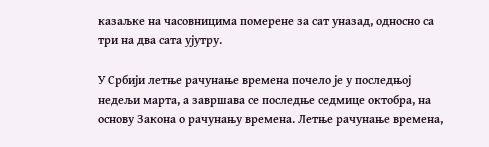казаљке на часовницима померене за сат уназад, односно са три на два сата ујутру.

У Србији летње рачунање времена почело је у последњој недељи марта, а завршава се последње седмице октобра, на основу Закона о рачунању времена. Летње рачунање времена,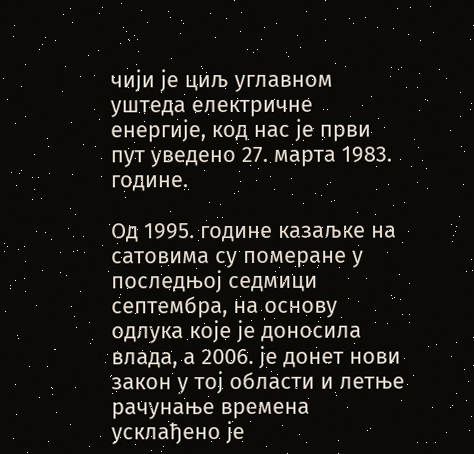чији је циљ углавном уштеда електричне енергије, код нас је први пут уведено 27. марта 1983. године.

Од 1995. године казаљке на сатовима су померане у последњој седмици септембра, на основу одлука које је доносила влада, а 2006. је донет нови закон у тој области и летње рачунање времена усклађено је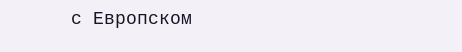с Европском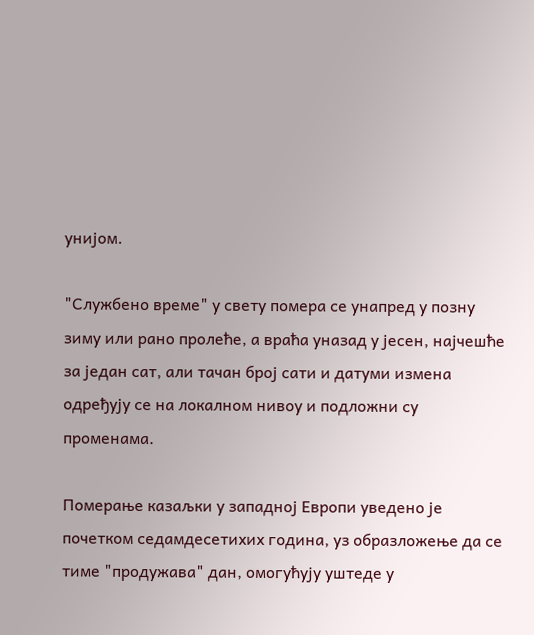унијом.

"Службено време" у свету помера се унапред у позну зиму или рано пролеће, а враћа уназад у јесен, најчешће за један сат, али тачан број сати и датуми измена одређују се на локалном нивоу и подложни су променама.

Померање казаљки у западној Европи уведено је почетком седамдесетихих година, уз образложење да се тиме "продужава" дан, омогућују уштеде у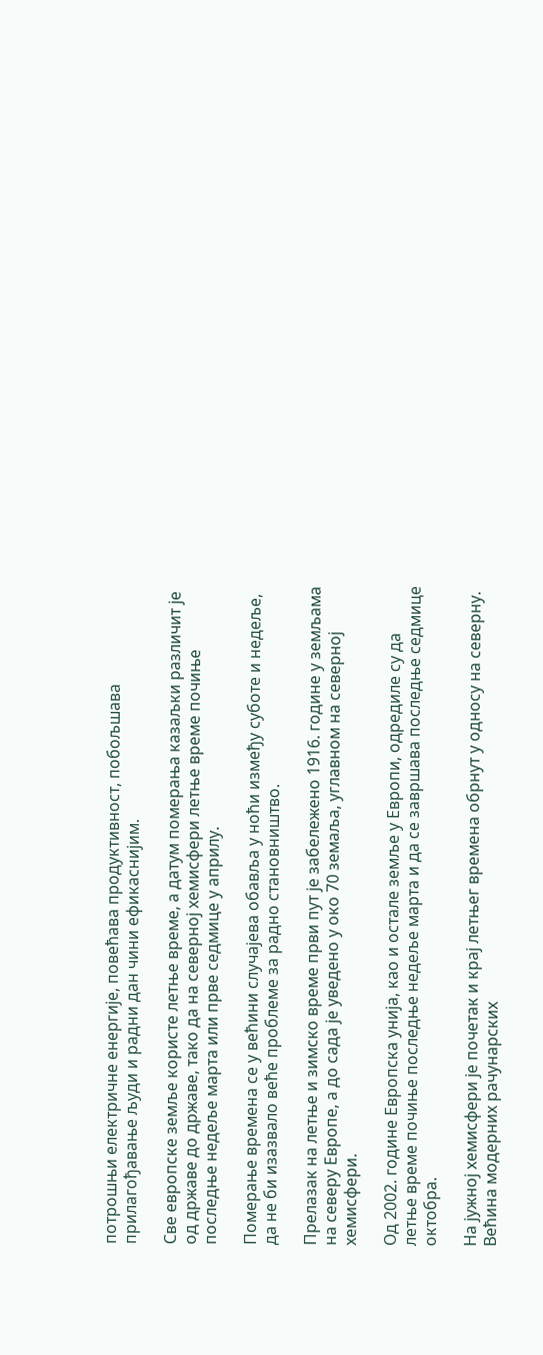потрошњи електричне енергије, повећава продуктивност, побољшава прилагођавање људи и радни дан чини ефикаснијим.

Све европске земље користе летње време, а датум померања казаљки различит је од државе до државе, тако да на северној хемисфери летње време почиње последње недеље марта или прве седмице у априлу.

Померање времена се у већини случајева обавља у ноћи између суботе и недеље, да не би изазвало веће проблеме за радно становништво.

Прелазак на летње и зимско време први пут је забележено 1916. године у земљама на северу Европе, а до сада је уведено у око 70 земаља, углавном на северној хемисфери.

Од 2002. године Европска унија, као и остале земље у Европи, одредиле су да летње време почиње последње недеље марта и да се завршава последње седмице октобра.

На јужној хемисфери је почетак и крај летњег времена обрнут у односу на северну. Већина модерних рачунарских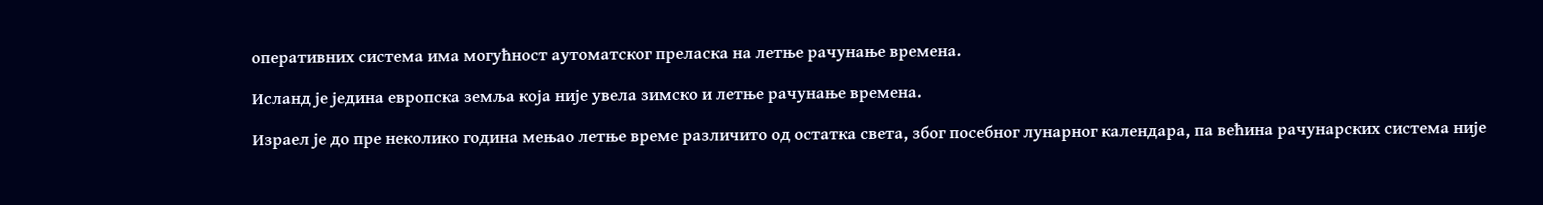оперативних система има могућност аутоматског преласка на летње рачунање времена.

Исланд је једина европска земља која није увела зимско и летње рачунање времена.

Израел је до пре неколико година мењао летње време различито од остатка света, због посебног лунарног календара, па већина рачунарских система није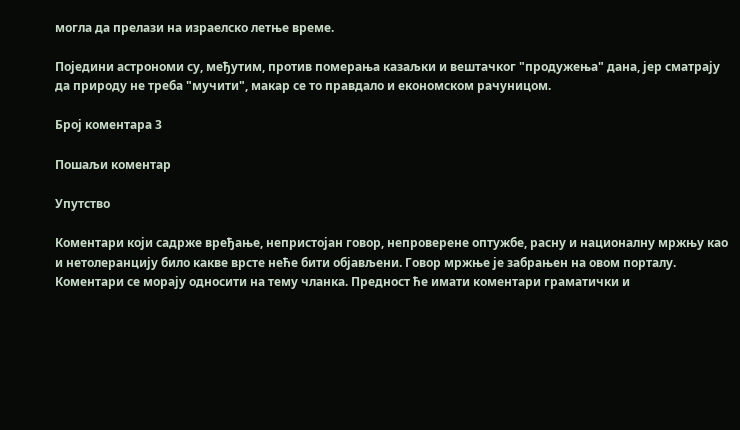могла да прелази на израелско летње време.

Поједини астрономи су, међутим, против померања казаљки и вештачког "продужења" дана, јер сматрају да природу не треба "мучити", макар се то правдало и економском рачуницом.

Број коментара 3

Пошаљи коментар

Упутство

Коментари који садрже вређање, непристојан говор, непроверене оптужбе, расну и националну мржњу као и нетолеранцију било какве врсте неће бити објављени. Говор мржње је забрањен на овом порталу. Коментари се морају односити на тему чланка. Предност ће имати коментари граматички и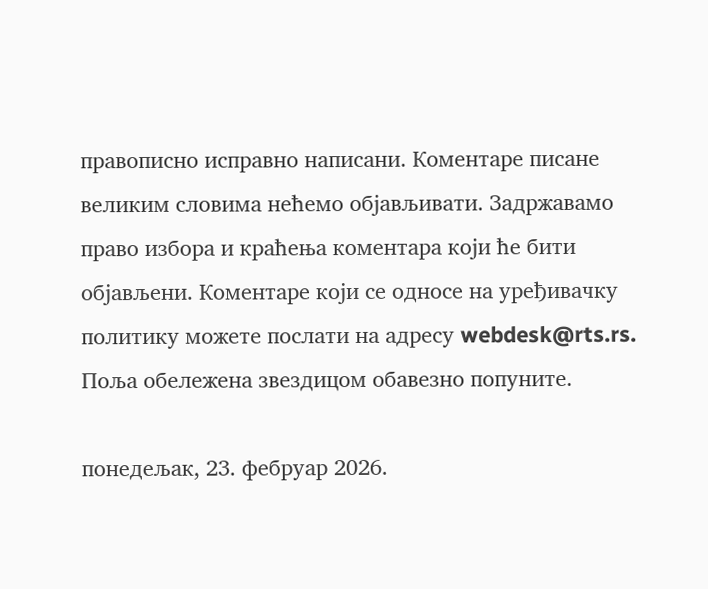правописно исправно написани. Коментаре писане великим словима нећемо објављивати. Задржавамо право избора и краћења коментара који ће бити објављени. Коментаре који се односе на уређивачку политику можете послати на адресу webdesk@rts.rs. Поља обележена звездицом обавезно попуните.

понедељак, 23. фебруар 2026.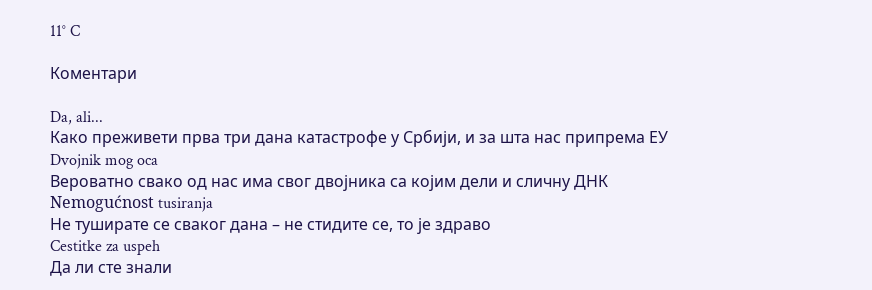11° C

Коментари

Da, ali...
Како преживети прва три дана катастрофе у Србији, и за шта нас припрема ЕУ
Dvojnik mog oca
Вероватно свако од нас има свог двојника са којим дели и сличну ДНК
Nemogućnost tusiranja
Не туширате се сваког дана – не стидите се, то је здраво
Cestitke za uspeh
Да ли сте знали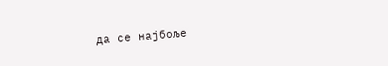да се најбоље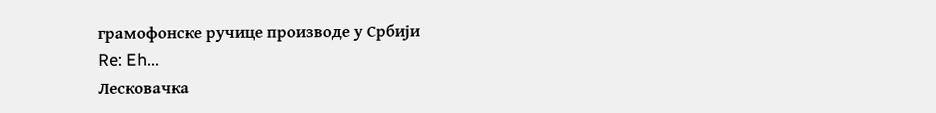грамофонске ручице производе у Србији
Re: Eh...
Лесковачка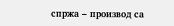спржа – производ са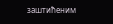заштићеним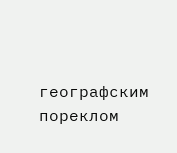географским пореклом